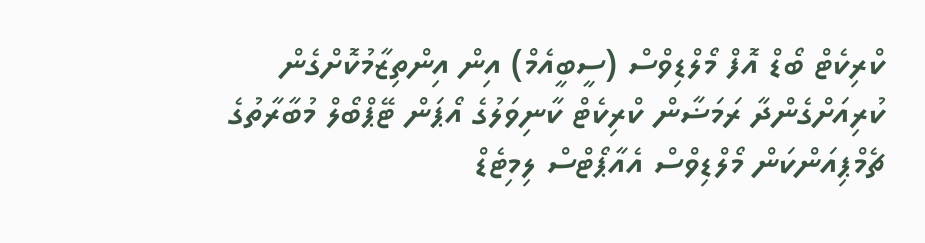ކްރިކެޓް ބޯޑް އޮފް މޯލްޑިވްސް (ސީބީއެމް) އިން އިންތިޒާމުކޮށްގެން ކުރިއަށްގެންދާ ރަމަޟާން ކްރިކެޓް ކާނިވަލުގެ އޯޕަން ޓޭޕްބޯލް މުބާރާތުގެ ޗެމްޕިއަންކަން މޯލްޑިވްސް އެއާޕޯޓްސް ލިމިޓެޑް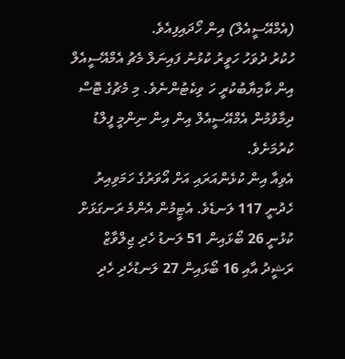(އެމްއޭސީއެލް) އިން ހޯދައިފިއެވެ.
ހުކުރު ދުވަހު ހަވީރު ކުޅުނު ފައިނަލް މެޗު އެމްއޭސީއެލް އިން ކާމިޔާބުކުރީ ހަ ވިކެޓުންނެވެ. މި މެޗުގެ ޓޮސް ދިމާވުމުން އެމްއޭސީއެލް އިން އިން ނިންމީ ފީލްޑު ކުރުމަށެވެ.
އެވިއާ އިން ކުޅެންއަރައި އަށް އޯވަރުގެ ހަމަވިއިރު ހެދުނީ 117 ލަނޑެވެ. އެޓީމުން އެންމެ ރަނގަޅަށް ކުޅުނީ 26 ބޯޅައިން 51 ލަނޑު ހެދި ޖިލްވާޒް ރަޝީދު އާއި 16 ބޯޅައިން 27 ލަނޑުހެދި ހެދި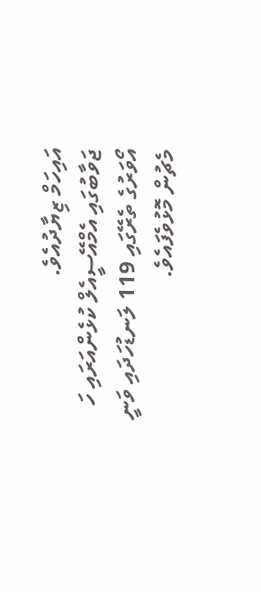އައިހަމް ޒިޔާދުއެވެ.
ޖަވާބުގައި އެމްއޭސީއެލް ކުޅެންއަރައި ހަ އޯވަރުގެ ތެރޭގައި 119 ލަނޑުހަދައި ވަނީ މެޗުން މޮޅުވެފައެވެ.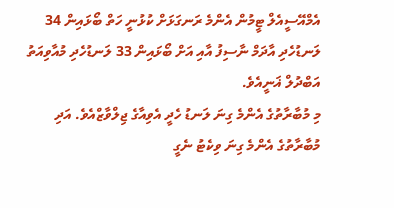އެމްއޭސީއެލް ޓީމުން އެންމެ ރަނގަޅަށް ކުޅުނީ ހަތް ބޯޅައިން 34 ލަނޑުހެދި އާދަމް ނާސިފު އާއި އަށް ބޯޅައިން 33 ލަނޑުހެދި މުއާވިއަތު އަބްދުލް ޣަނީއެވެ.
މި މުބާރާތުގެ އެންމެ ގިނަ ލަނޑު ހެދީ އެވިއާގެ ޖިލްވާޒްއެވެ. އަދި މުބާރާތުގެ އެންމެ ގިނަ ވިކެޓު ނެގީ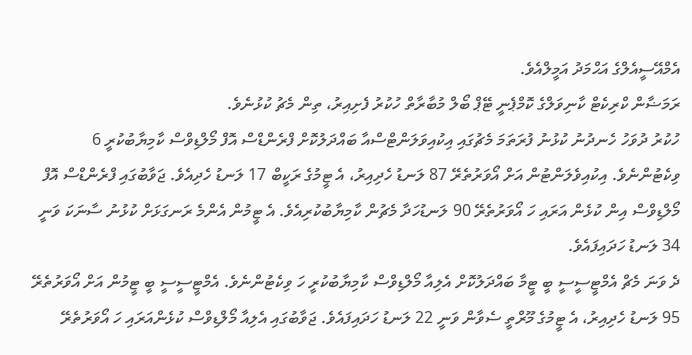އެމްއޭސީއެލްގެ އަޙްމަދު އަމީލްއެވެ.
ރަމަޟާން ކްރިކެޓް ކާނިވަލްގެ ކޮމްޕެނީ ޓޭޕް ބޯލް މުބާރާތް ހުކުރު ފެށިއިރު، ތިން މެޗު ކުޅުނެވެ.
ހުކުރު ދުވަހު ހެނދުނު ކުޅުނު ފުރަތަމަ މެޗުގައި އިކުއިވަލަންޓްސްއާ ބައްދަލުކޮށް ފްރެންޑްސް އޮފް މޯލްޑިވްސް ކާމިޔާބުކުރީ 6 ވިކެޓުންނެވެ. އިކުއިވެލަންޓުން އަށް އޯވަރުތެރޭ 87 ލަނޑު ހެދިއިރު، އެ ޓީމުގެ ރަކީބް 17 ލަނޑު ހެދިއެވެ. ޖަވާބުގައި ފްރެންޑްސް އޮފް މޯލްޑިވްސް އިން ކުޅެން އަރައި ހަ އޯވަރުތެރޭ 90 ލަނޑުހަދާ މެޗުން ކާމިޔާބުކުރިއެވެ. އެ ޓީމުން އެންމެ ރަނގަޅަށް ކުޅުނު ސާނަކަ ވަނީ 34 ލަނޑު ހަދައިފައެވެ.
ދެ ވަނަ މެޗް އެމްޓީސީސީ ބީ ޓީމާ ބައްދަލުކޮށް އެލިއާ މޯލްޑިވްސް ކާމިޔާބުކުރީ ހަ ވިކެޓުންނެވެ. އެމްޓީސީސީ ބީ ޓީމުން އަށް އޯވަރުތެރޭ 95 ލަނޑު ހެދިއިރު، އެ ޓީމުގެ މޫރްތީ ސެވާން ވަނީ 22 ލަނޑު ހަދައިފައެވެ. ޖަވާބުގައި އެލިއާ މޯލްޑިވްސް ކުޅެންއަރައި ހަ އޯވަރުތެރޭ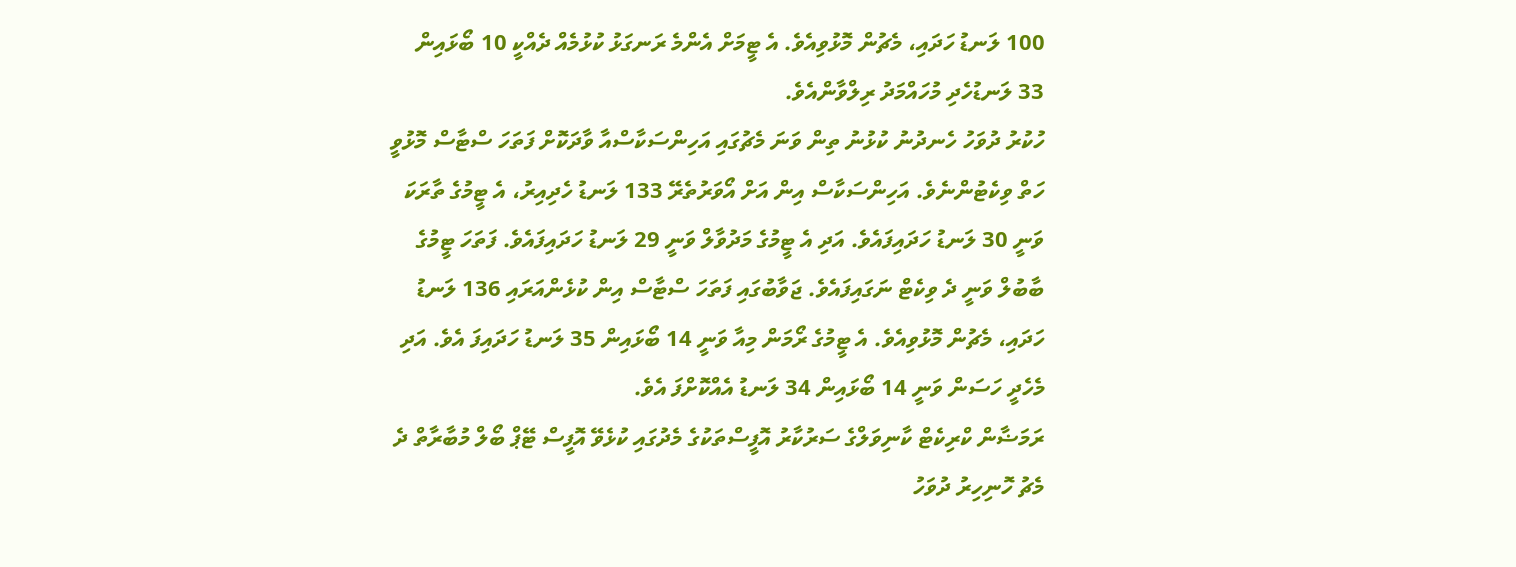100 ލަނޑު ހަދައި، މެޗުން މޮޅުވިއެވެ. އެ ޓީމަށް އެންމެ ރަނގަޅު ކުޅުމެއް ދެއްކީ 10 ބޯޅައިން 33 ލަނޑުހެދި މުހައްމަދު ރިލްވާންއެވެ.
ހުކުރު ދުވަހު ހެނދުނު ކުޅުނު ތިން ވަނަ މެޗުގައި އަހިންސަކާސްއާ ވާދަކޮށް ފަތަހަ ސްޓާސް މޮޅުވީ ހަތް ވިކެޓުންނެވެ. އަހިންސަކާސް އިން އަށް އޯވަރުތެރޭ 133 ލަނޑު ހެދިއިރު، އެ ޓީމުގެ ތާރަކަ ވަނީ 30 ލަނޑު ހަދައިފައެވެ. އަދި އެ ޓީމުގެ މަދުވާލް ވަނީ 29 ލަނޑު ހަދައިފައެވެ. ފަތަހަ ޓީމުގެ ބާބުލް ވަނީ ދެ ވިކެޓް ނަގައިފައެވެ. ޖަވާބުގައި ފަތަހަ ސްޓާސް އިން ކުޅެންއަރައި 136 ލަނޑު ހަދައި، މެޗުން މޮޅުވިއެވެ. އެ ޓީމުގެ ރޯމަން މިއާ ވަނީ 14 ބޯޅައިން 35 ލަނޑު ހަދައިފަ އެވެ. އަދި މެހެދީ ހަސަން ވަނީ 14 ބޯޅައިން 34 ލަނޑު އެއްކޮށްފަ އެވެ.
ރަމަޟާން ކްރިކެޓް ކާނިވަލްގެ ސަރުކާރު އޮފީސްތަކުގެ މެދުގައި ކުޅެވޭ އޮފީސް ޓޭޕް ބޯލް މުބާރާތް ދެ މެޗު ހޮނިހިރު ދުވަހު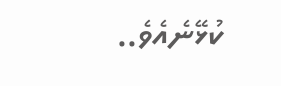ކުޅޭނެއެވެ..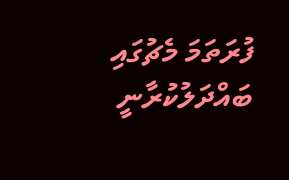ފުރަތަމަ މެޗުގައި ބައްދަލުކުރާނީ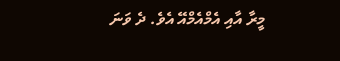މީރާ އާއި އެމްއެމްއޭ އެވެ. ދެ ވަނަ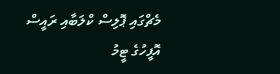މެޗްގައި ޕޮލިސް ކްލަބާއި ރައީސް އޮފީހުގެ ޓީމު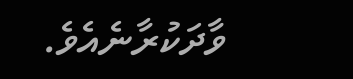ވާދަކުރާނެއެވެ.